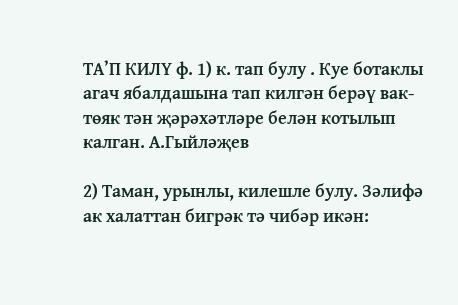ТА’П КИЛҮ ф. 1) к. тап булу . Куе ботаклы агач ябалдашына тап килгән берәү вак-төяк тән җәрәхәтләре белән котылып калган. А.Гыйләҗев

2) Таман, урынлы, килешле булу. Зәлифә ак халаттан бигрәк тә чибәр икән: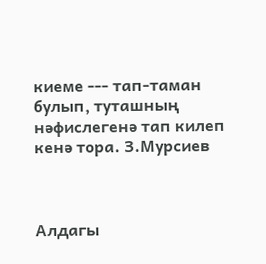киеме --- тап-таман булып, туташның нәфислегенә тап килеп кенә тора. З.Мурсиев



Алдагы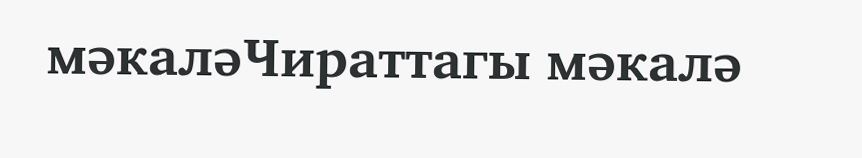мәкаләЧираттагы мәкалә